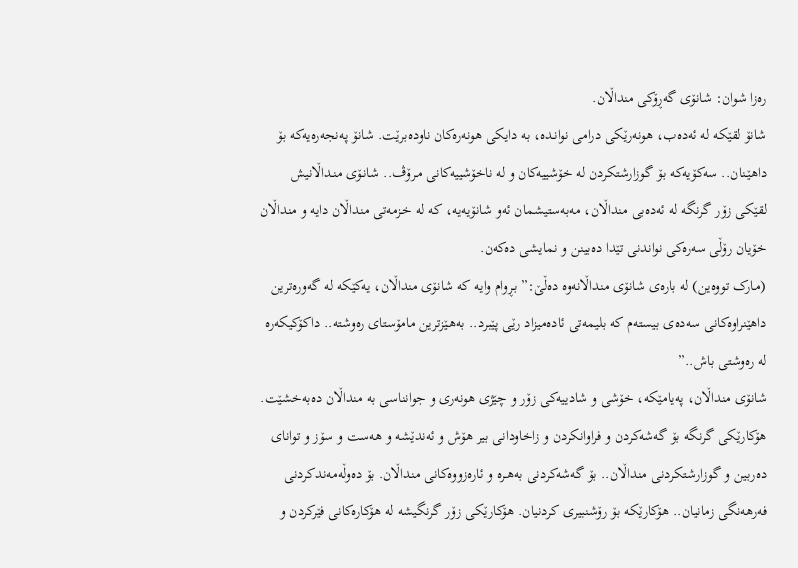رەزا شوان: شانۆی گەڕۆکی منداڵان.
شانۆ لقێکە لە ئەدەب، هونەرێکی درامی نوانـدە، بە دایکی هونەرەکان ناودەبرێت. شانۆ پەنجەرەیەکە بۆ داهێـنان.. سەکۆیەکە بۆ گوزارشتکردن لە خۆشییەکان و لە ناخۆشییەکانی مـرۆڤ.. شانـۆی منـداڵانیش لقێکی زۆر گرنگە لە ئەدەبی منداڵان، مەبەستیشمان ئەو شانۆیەیە، کە لە خـزمەتی منداڵان دایە و منداڵان خۆیان رۆڵی سەرەکی نواندنی تێدا دەبینن و نمایشی دەکەن.
(مـارک تووەین) لە بارەی شانۆی منداڵانەوە دەڵێ:” بـڕوام وایە کە شانۆی منداڵان، یەکێکە لە گەورەترین داهێنراوەکانی سەدەی بیستەم کە بلیمەتی ئادەمیزاد رێی پێبرد.. بەهـێزترین مامۆستای رەوشتە.. داکۆکیکەرە لە رەوشتی باش..”
شانۆی منداڵان، پەیامێکە، خۆشی و شادییەکی زۆر و چێژی هونەری و جوانناسی بە منداڵان دەبەخشێت. هۆکارێکی گرنگە بۆ گەشەکردن و فراوانکردن و زاخاودانی بیر هۆش و ئەندێشە و هەست و سۆز و توانای دەربین و گوزارشتکردنی منداڵان.. بۆ گەشەکردنی بەهـرە و ئارەزووەکانی منداڵان. بۆ دەوڵەمەندکردنی فەرهەنگی زمانیان.. هۆکارێکە بۆ رۆشنبیری کردنیان. هۆکارێکی زۆر گرنگیشە لە هۆکارەکانی فێرکردن و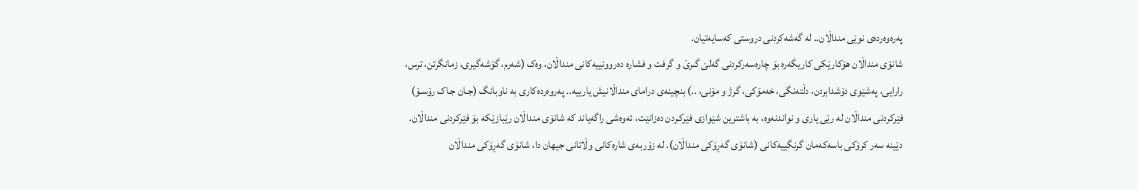پەرەوەردەی نوێی منداڵان.. لە گەشەکردنی دروستی کەسایەتیان.
شانۆی منداڵان هۆکارێکی کاریگەرە بۆ چارەسەرکردنی گەلێ گـرێ و گرفت و فشارە دەروونییەکانی منداڵان، وەک (شەرم، گۆشەگیری، زمانگرتن، ترس، رارایی، پەشێوی دۆشدابردن، دڵتەنگی، خەمۆکی، گرژ و مۆنی، ..) بنچینەی درامای منداڵانیش یارییە.. پەروەردەکاری بە ناوبانگ (جـان جـاک رۆسـۆ) فێرکردنی منداڵان لە رێی یاری و نواندنەوە، بە باشترین شێوازی فێرکـردن دەزانێت، ئەوەشی راگەیاند کە شانۆی منداڵان رێبازێکە بۆ فێرکردنی منداڵان.
دێینە سەر کرۆکی باسەکەمان گرنگییەکانی (شانۆی گەڕۆکی منداڵان). لە زۆربەی شارەکانی وڵاتانی جیهان دا، شانۆی گەڕۆکی منداڵان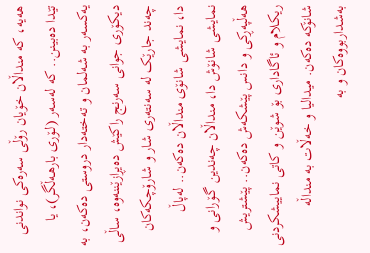هەیە، کە منداڵان خۆیان رۆڵی سەرەکی نواندنی تێدا دەبینن.. کە لەسەر (لـۆری بارهـەڵگر)، یا یەکسەر بە شەلمان و تەختەدار دروستی دەکەن، بە دیکۆری جوانی سەرنج راکێش دەیڕازێننەوە، ساڵی چەند جارێک لە سەنتەری شار و شارۆچکەکان دا، نمایشی شانۆی منداڵان دەکەن.. لەپاڵ نمایشی شانۆش دا، منداڵان چەندین گـۆرانی و هەڵپەڕکی و دانس پێشکەش دەکەن.. پێشتریش ریکلام و ئاگاداری بۆ شوێن و کاتی نماییشکردنی شانۆکە دەکەن. میدالیا و خەڵات بە منداڵە بەشداربووەکان و بە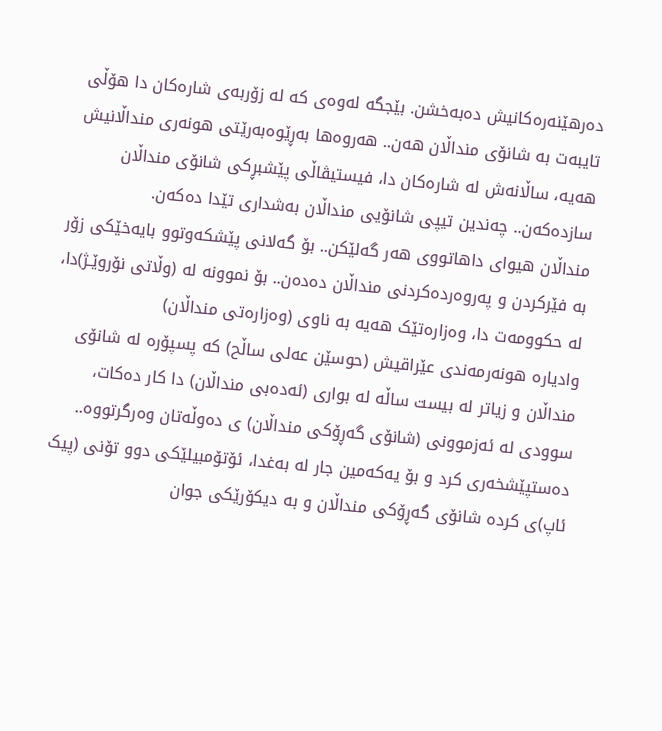دەرهێنەرەکانیش دەبەخشن. بێجگە لەوەی کە لە زۆربەی شارەکان دا هۆڵی تایبەت بە شانۆی منداڵان هەن.. هەروەها بەڕێوەبەرێتی هونەری منداڵانیش هەیە، ساڵانەش لە شارەکان دا، فیستیڤاڵی پێشبڕکی شانۆی منداڵان سازدەکەن.. چەندین تیپی شانۆیی منداڵان بەشداری تێدا دەکەن.
منداڵان هیوای داهاتووی هەر گەلێکن.. بۆ گەلانی پێشکەوتوو بایەخێکی زۆر بە فێرکردن و پەروەردەکردنی منداڵان دەدەن.. بۆ نموونە لە (وڵاتی نۆروێـژ)دا، لە حکوومەت دا، وەزارەتێک هەیە بە ناوی (وەزارەتی منداڵان)
وادیارە هونەرمەندی عێراقیش (حوسێن عەلی ساڵح) کە پسپۆرە لە شانۆی منداڵان و زیاتر لە بیست ساڵە لە بواری (ئەدەبی منداڵان) دا کار دەکات، سوودی لە ئەزموونی (شانۆی گەڕۆکی منداڵان) ی دەوڵەتان وەرگرتووە.. دەستپێشخەری کرد و بۆ یەکەمین جار لە بەغدا، ئۆتۆمبیلێکی دوو تۆنی (پیک ئاپ)ی کردە شانۆی گەڕۆکی منداڵان و بە دیکۆرێکی جوان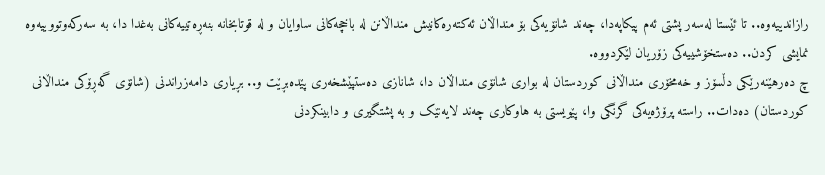رازاندییەوە.. تا ئێستا لەسەر پشتی ئەم پیکاپەدا، چەند شانۆیەکی بۆ منداڵان ئەکتەرەکانیش منداڵانن لە باخچەکانی ساوایان و لە قوتابخانە بنەڕەتییەکانی بەغدا دا، بە سەرکەوتووییەوە نمایشی کردن.. دەستخۆشییەکی زۆریان لێکردووە.
چ دەرهێنەرێکی دڵسۆز و خەمخۆری منداڵانی کوردستان لە بواری شانۆی منداڵان دا، شانازی دەستپێشخەری پێدەبڕێت و.. بڕیاری دامەزراندنی (شانۆی گەڕۆکی منداڵانی کوردستان) دەدات.. راستە پرۆژەیەکی گرنگی وا، پێویستی بە هاوکاری چەند لایەنێک و بە پشتگیری و دابینکردنی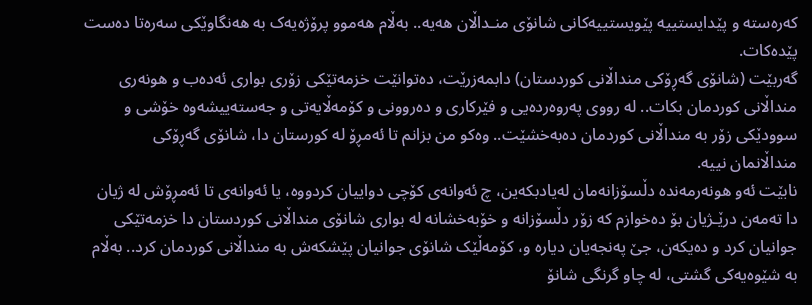کەرەستە و پێدایستییە پێویستییەکانی شانۆی منـداڵان هەیە.. بەڵام هەموو پرۆژەیەک بە هەنگاوێکی سەرەتا دەست پێدەکات.
گەربێت (شانۆی گەڕۆکی منداڵانی کوردستان) دابمەزرێت، دەتوانێت خزمەتێکی زۆری بواری ئەدەب و هونەری منداڵانی کوردمان بکات.. لە رووی پەروەردەیی و فێرکاری و دەروونی و کۆمەڵایەتی و جەستەییشەوە خۆشی و سوودێکی زۆر بە منداڵانی کوردمان دەبەخشێت.. وەکو من بزانم تا ئەمڕۆ لە کورستان دا، شانۆی گەڕۆکی منداڵانمان نییە.
نابێت ئەو هونەرمەندە دڵسۆزانەمان لەیادبکەین، چ ئەوانەی کۆچی دواییان کردووە، یا ئەوانەی تا ئەمڕۆش لە ژیان دا تەمەن درێـژیان بۆ دەخوازم کە زۆر دڵسۆزانە و خۆبەخشانە لە بواری شانۆی منداڵانی کوردستان دا خزمەتێکی جوانیان کرد و دەیکەن، جێ پەنجەیان دیارە و، کۆمەڵێک شانۆی جوانیان پێشکەش بە منداڵانی کوردمان کرد.. بەڵام بە شێوەیەکی گشتی، لە چاو گرنگی شانۆ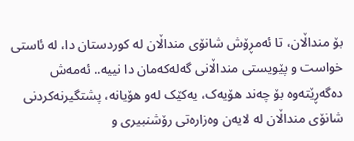بۆ منداڵان، تا ئەمڕۆش شانۆی منداڵان لە کوردستان دا، لە ئاستی خواست و پێویستی منداڵانی گەلەکەمان دا نییە.. ئەمەش دەگەڕێتەوە بۆ چەند هۆیەک، یەکێک لەو هۆیانە، پشتگیرنەکردنی شانۆی منداڵان لە لایەن وەزارەتی رۆشنبیری و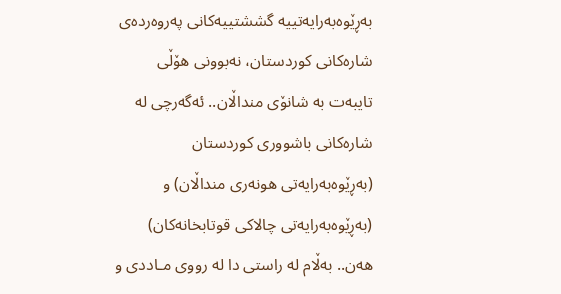بەڕێوەبەرایەتییە گششتییەکانی پەروەردەی شارەکانی کوردستان، نەبوونی هۆڵی تایبەت بە شانۆی منداڵان.. ئەگەرچی لە شارەکانی باشووری کوردستان (بەڕێوەبەرایەتی هونەری منداڵان) و (بەڕێوەبەرایەتی چالاکی قوتابخانەکان) هەن.. بەڵام لە راستی دا لە رووی مـاددی و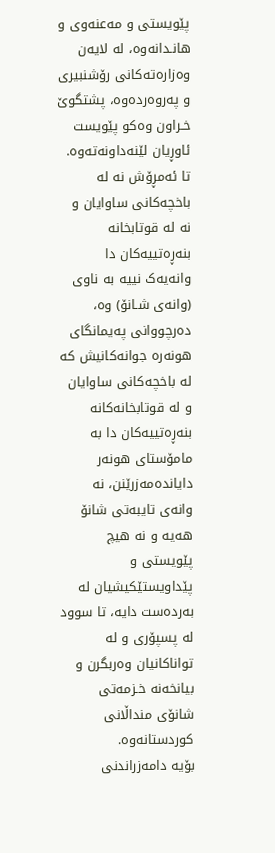پێویستی و مەعنەوی و هانـدانەوە، لە لایەن وەزارەتەکانی رۆشنبیری و پەروەردەوە، پشتگوێ خـراون وەکو پێویست ئاوڕیان لێنەداونەتەوە. تا ئەمڕۆش نە لە باخچەکانی ساوایان و نە لە قوتابخانە بنەڕەتییەکان دا وانەیەک نییە بە ناوی (وانەی شـانۆ) وە، دەرچووانی پەیمانگای هونەرە جوانەکانیش کە لە باخچەکانی ساوایان و لە قوتابخانەکانە بنەڕەتییەکان دا بە مامۆستای هونەر دایاندەمەزرێنن، نە وانەی تایبەتی شانۆ هەیە و نە هیچ پێویستی و پێداویستێکیشیان لە بەردەست دایە، تا سوود لە پسپۆری و لە تواناکانیان وەربگرن و بیانخەنە خـزمەتی شانۆی منداڵانی کوردستانەوە.
بۆیە دامەزراندنی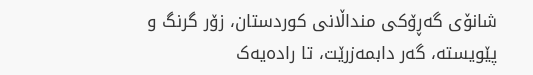شانۆی گەڕۆکی منداڵانی کوردستان، زۆر گرنگ و پێویستە، گەر دابمەزرێت، تا رادەیەک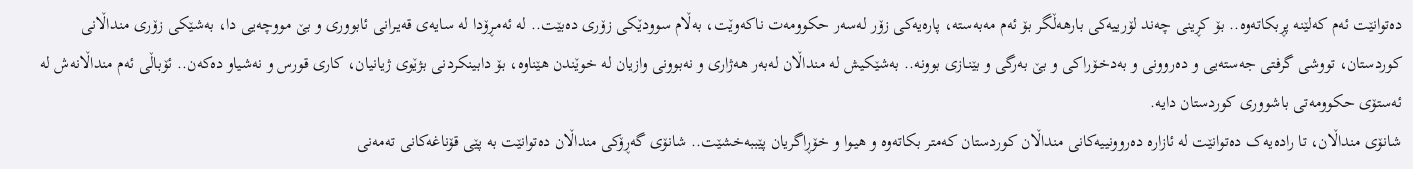دەتوانێت ئەم کەلێنە پڕبکاتەوە.. بۆ کڕینی چەند لۆرییەکی بارهەڵگر بۆ ئەم مەبەستە، پارەیەکی زۆر لەسەر حکوومەت ناکەوێت، بەڵام سوودێکی زۆری دەبێت.. لە ئەمـڕۆدا لە سایەی قەیـرانی ئابووری و بێ مووچەیی دا، بەشێکی زۆری منداڵانی کوردستان، تووشی گرفتی جەستەیی و دەروونی و بەدخـۆراکی و بێ بەرگی و بێنـازی بوونە.. بەشێکیش لە منداڵان لەبەر هەژاری و نەبوونی وازیان لە خوێندن هێناوە، بۆ دابینکردنی بژێوی ژیانیان، کاری قورس و نەشیاو دەکەن.. ئۆباڵی ئەم منداڵانەش لە ئەستۆی حکوومەتی باشووری کوردستان دایە.
شانۆی منداڵان، تا رادەیەک دەتوانێت لە ئازارە دەروونییەکانی منداڵان کوردستان کەمتر بکاتەوە و هیـوا و خۆڕاگریان پێببەخشێت.. شانۆی گەڕۆکی منداڵان دەتوانێت بە پێی قۆناغەکانی تەمەنی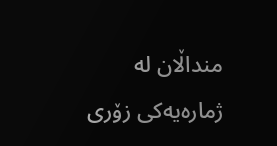منداڵان لە ژمارەیەکی زۆری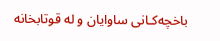باخچەکـانی ساوایان و لە قوتابخانە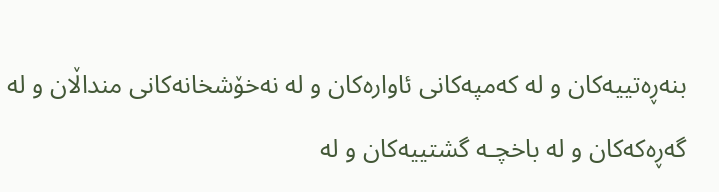بنەڕەتییەکان و لە کەمپەکانی ئاوارەکان و لە نەخۆشخانەکانی منداڵان و لە گەڕەکەکان و لە باخچـە گشتییەکان و لە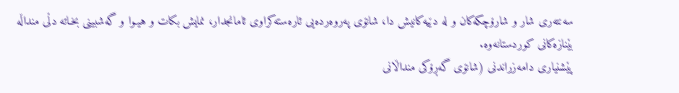سەنتەری شار و شارۆچکەکان و لە دێیەکانیش دا، شانۆی پەروەردەیی ئارەستەکراوی ئامانجدار، نمایش بکات و هیـوا و گەشبینی بخـاتە دڵی منداڵە بێنازەکانی کوردستانەوە.
پێشنیاری دامەزراندنی (شانۆی گەڕۆکی منداڵانی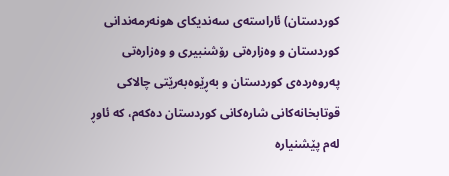کوردستان) ئاراستەی سەندیکای هونەرمەندانی کوردستان و وەزارەتی رۆشنبیری و وەزارەتی پەروەردەی کوردستان و بەڕێوەبەرێتی چالاکی قوتابخانەکانی شارەکانی کوردستان دەکەم، کە ئاوڕ لەم پێشنیارە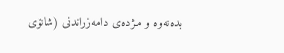بدەنەوە و مـژدەی دامەزراندنی (شانۆی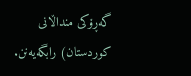گەڕۆکی منداڵانی کوردستان) رابگەیەنن.